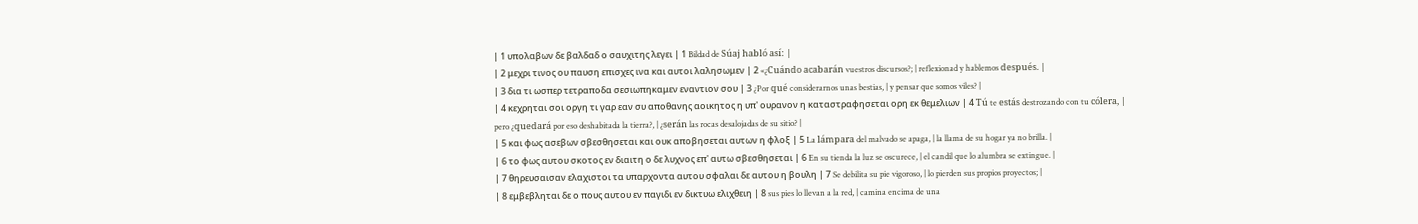| 1 υπολαβων δε βαλδαδ ο σαυχιτης λεγει | 1 Bildad de Súaj habló así: |
| 2 μεχρι τινος ου παυση επισχες ινα και αυτοι λαλησωμεν | 2 «¿Cuándo acabarán vuestros discursos?; | reflexionad y hablemos después. |
| 3 δια τι ωσπερ τετραποδα σεσιωπηκαμεν εναντιον σου | 3 ¿Por qué considerarnos unas bestias, | y pensar que somos viles? |
| 4 κεχρηται σοι οργη τι γαρ εαν συ αποθανης αοικητος η υπ' ουρανον η καταστραφησεται ορη εκ θεμελιων | 4 Tú te estás destrozando con tu cólera, | pero ¿quedará por eso deshabitada la tierra?, | ¿serán las rocas desalojadas de su sitio? |
| 5 και φως ασεβων σβεσθησεται και ουκ αποβησεται αυτων η φλοξ | 5 La lámpara del malvado se apaga, | la llama de su hogar ya no brilla. |
| 6 το φως αυτου σκοτος εν διαιτη ο δε λυχνος επ' αυτω σβεσθησεται | 6 En su tienda la luz se oscurece, | el candil que lo alumbra se extingue. |
| 7 θηρευσαισαν ελαχιστοι τα υπαρχοντα αυτου σφαλαι δε αυτου η βουλη | 7 Se debilita su pie vigoroso, | lo pierden sus propios proyectos; |
| 8 εμβεβληται δε ο πους αυτου εν παγιδι εν δικτυω ελιχθειη | 8 sus pies lo llevan a la red, | camina encima de una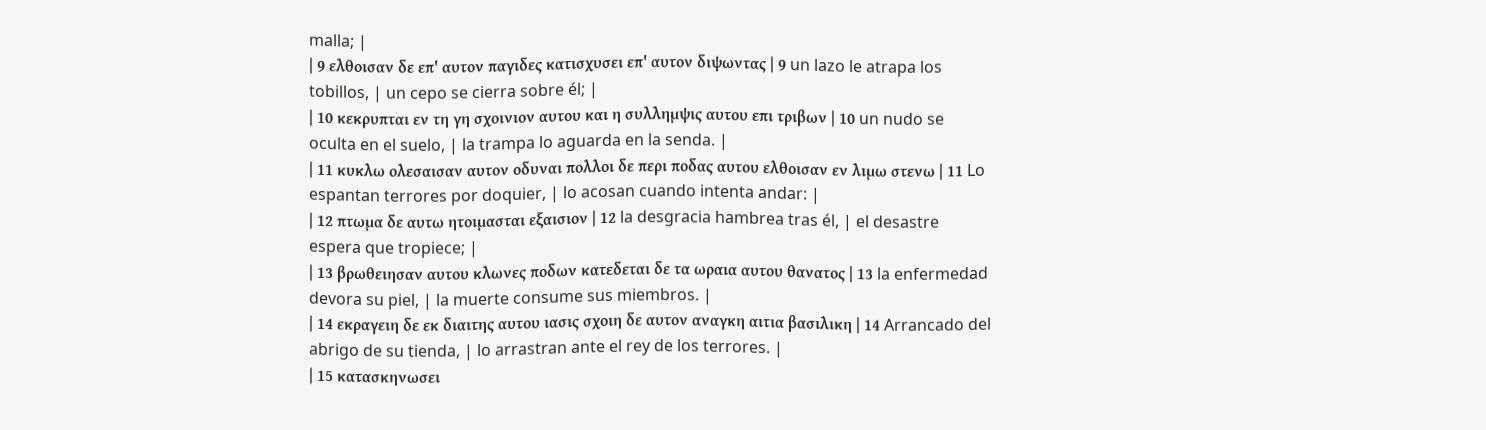malla; |
| 9 ελθοισαν δε επ' αυτον παγιδες κατισχυσει επ' αυτον διψωντας | 9 un lazo le atrapa los tobillos, | un cepo se cierra sobre él; |
| 10 κεκρυπται εν τη γη σχοινιον αυτου και η συλλημψις αυτου επι τριβων | 10 un nudo se oculta en el suelo, | la trampa lo aguarda en la senda. |
| 11 κυκλω ολεσαισαν αυτον οδυναι πολλοι δε περι ποδας αυτου ελθοισαν εν λιμω στενω | 11 Lo espantan terrores por doquier, | lo acosan cuando intenta andar: |
| 12 πτωμα δε αυτω ητοιμασται εξαισιον | 12 la desgracia hambrea tras él, | el desastre espera que tropiece; |
| 13 βρωθειησαν αυτου κλωνες ποδων κατεδεται δε τα ωραια αυτου θανατος | 13 la enfermedad devora su piel, | la muerte consume sus miembros. |
| 14 εκραγειη δε εκ διαιτης αυτου ιασις σχοιη δε αυτον αναγκη αιτια βασιλικη | 14 Arrancado del abrigo de su tienda, | lo arrastran ante el rey de los terrores. |
| 15 κατασκηνωσει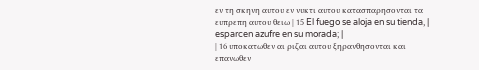εν τη σκηνη αυτου εν νυκτι αυτου κατασπαρησονται τα ευπρεπη αυτου θειω | 15 El fuego se aloja en su tienda, | esparcen azufre en su morada; |
| 16 υποκατωθεν αι ριζαι αυτου ξηρανθησονται και επανωθεν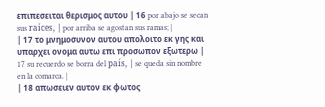επιπεσειται θερισμος αυτου | 16 por abajo se secan sus raíces, | por arriba se agostan sus ramas; |
| 17 το μνημοσυνον αυτου απολοιτο εκ γης και υπαρχει ονομα αυτω επι προσωπον εξωτερω | 17 su recuerdo se borra del país, | se queda sin nombre en la comarca. |
| 18 απωσειεν αυτον εκ φωτος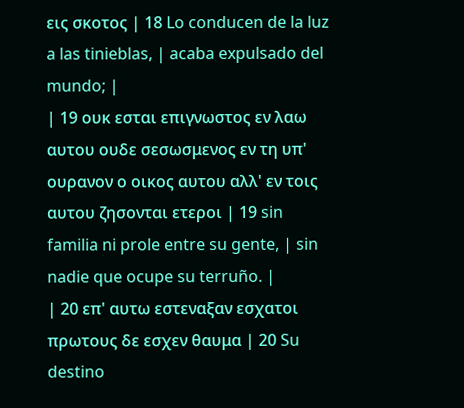εις σκοτος | 18 Lo conducen de la luz a las tinieblas, | acaba expulsado del mundo; |
| 19 ουκ εσται επιγνωστος εν λαω αυτου ουδε σεσωσμενος εν τη υπ' ουρανον ο οικος αυτου αλλ' εν τοις αυτου ζησονται ετεροι | 19 sin familia ni prole entre su gente, | sin nadie que ocupe su terruño. |
| 20 επ' αυτω εστεναξαν εσχατοι πρωτους δε εσχεν θαυμα | 20 Su destino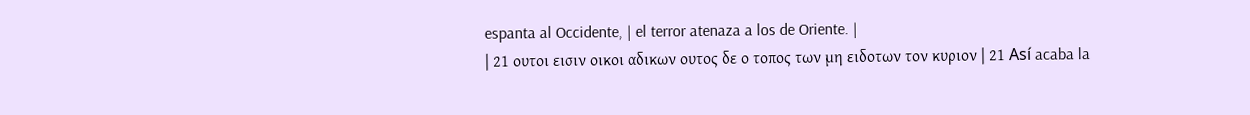espanta al Occidente, | el terror atenaza a los de Oriente. |
| 21 ουτοι εισιν οικοι αδικων ουτος δε ο τοπος των μη ειδοτων τον κυριον | 21 Así acaba la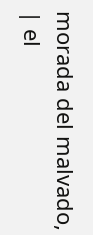morada del malvado, | el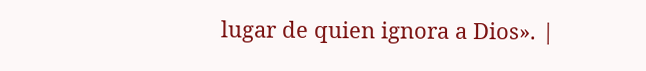lugar de quien ignora a Dios». |